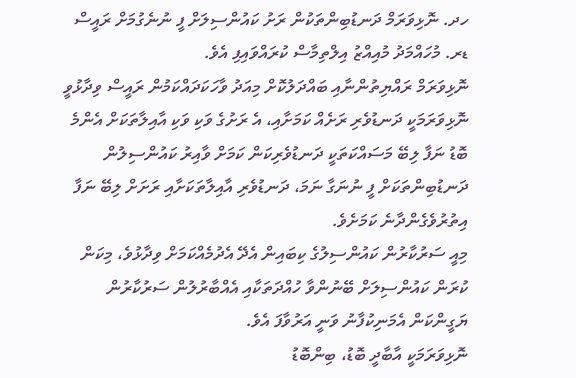ހދ. ނޮޅިވަރަމް ދަނޑުބިންތަކުން ރަށު ކައުންސިލަށް ފީ ނުނެގުމަށް ރައީސް ޑރ. މުހައްމަދު މުއިއްޒު އިލްތިމާސް ކުރައްވައިފި އެވެ.
ނޮޅިވަރަމް ރައްޔިތުންނާއި ބައްދަލުކޮށް މިއަދު ވާހަކަދައްކަމުން ރައީސް ވިދާޅުވީ ނޮޅިވަރަމަކީ ދަނޑުވެރި ރަށެއް ކަމަށާއި، އެ ރަށުގެ ވަކި ވަކި އާއިލާތަކަށް އެންމެ ބޮޑު ނަފާ ލިބޭ މަސައްކަތަކީ ދަނޑުވެރިކަން ކަމަށް ވާއިރު ކައުންސިލުން ދަނޑުބިންތަކަށް ފީ ނުނަގާ ނަމަ، ދަނޑުވެރި އާއިލާތަކަށާއި ރަށަށް ލިބޭ ނަފާ އިތުރުވެގެންދާނެ ކަމަށެވެ.
މިއީ ސަރުކާރުން ކައުންސިލުގެ ކިބައިން އެދޭ އެދުމެއްކަމަށް ވިދާޅުވެ، މިކަން ކުރަން ކައުންސިލަށް ބޭނުންވާ ހުއްދަތަކާއި އެއްބާރުލުން ސަރުކާރުން ޔަގީންކަން އެމަނިކުފާނު ވަނީ އަރުވާފަ އެވެ.
ނޮޅިވަރަމަކީ އާބާދީ ބޮޑު، ބިންބޮޑު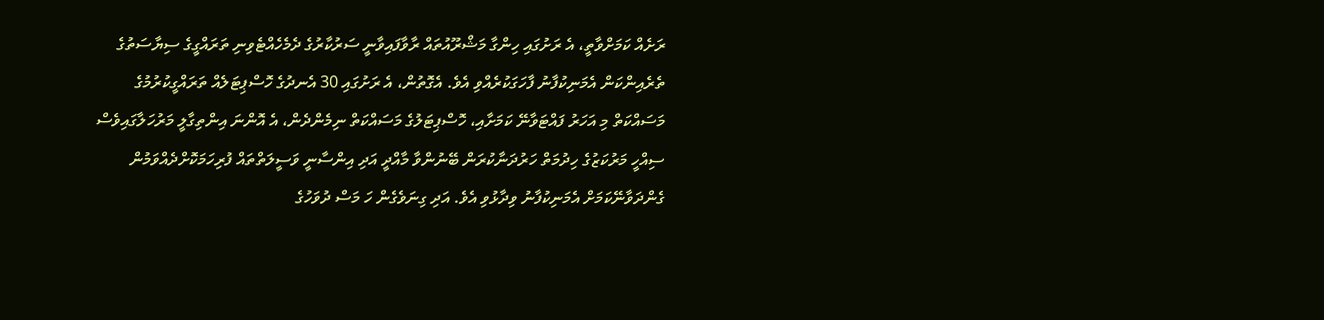ރަށެއް ކަމަށްވާތީ، އެ ރަށުގައި ހިންގާ މަޝްރޫއުތައް ރާވާފައިވާނީ ސަރުކާރުގެ ދެމެހެއްޓެވިނި ތަރައްގީގެ ސިޔާސަތުގެ ތެރެއިންކަން އެމަނިކުފާނު ފާހަގަކުރެއްވި އެވެ. އެގޮތުން، އެ ރަށުގައި 30 އެނދުގެ ހޮސްޕިޓަލެއް ތަރައްގީކުރުމުގެ މަސައްކަތް މި އަހަރު ފައްޓަވާނޭ ކަމަށާއި، ހޮސްޕިޓަލުގެ މަސައްކަތް ނިމެންދެން، އެ އޮންނަ އިންތިގާލީ މަރުހަލާގައިވެސް ސިއްހީ މަރުކަޒުގެ ހިދުމަތް ހަރުދަނާކުރަން ބޭނުންވާ މާއްދީ އަދި އިންސާނީ ވަސީލަތްތައް ފުރިހަމަކޮށްދެއްވަމުން ގެންދަވާނޭކަމަށް އެމަނިކުފާނު ވިދާޅުވި އެވެ. އަދި ގިނަވެގެން ހަ މަސް ދުވަހުގެ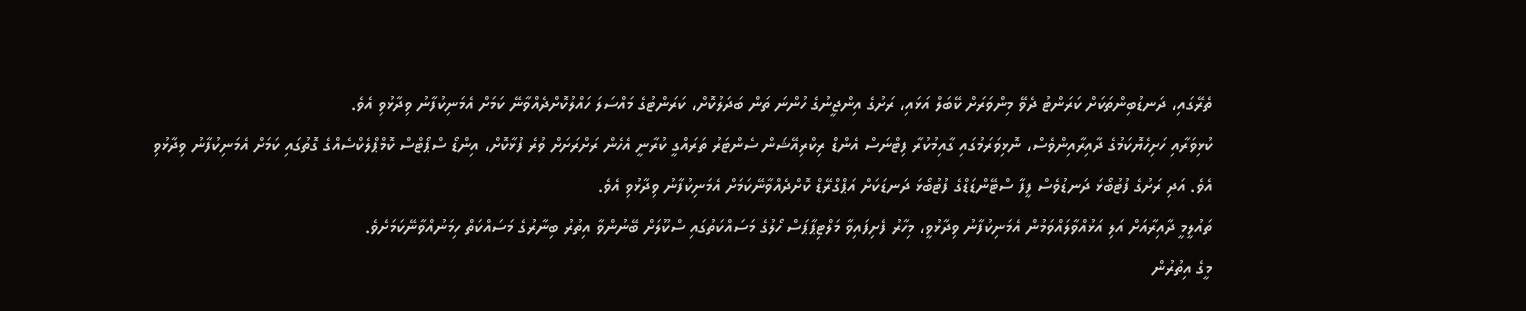ތެރޭގައި، ދަނޑުބިންތަކަށް ކަރަންޓު ދެވޭ މިންވަރަށް ކޭބަލް އަޅައި، ރަށުގެ އިންޖީނުގެ ހުންނަ ތަން ބަދަލުކޮށް، ކަރަންޓުގެ މައްސަލަ ހައްލުކޮށްދެއްވާނޭ ކަމަށް އެމަނިކުފާނު ވިދާޅުވި އެވެ.
ކުޅިވަރާއި ހަށިހެޔޮކަމުގެ ދާއިރާއިންވެސް، ނޮޅިވަރަމުގައި ގާއިމުކުރާ ފިޓްނަސް އެންޑް ރިކްރިއޭޝަން ސެންޓަރު ތަރައްގީ ކުރާނީ އެހެން ރަށްރަށަށް ވުރެ ފުޅާކޮށް، އިންޑޯ ސްޕޯޓްސް ކޮމްޕްލެކްސެއްގެ ގޮތުގައި ކަމަށް އެމަނިކުފާނު ވިދާޅުވި އެވެ. އަދި ރަށުގެ ފުޓުބޯޅަ ދަނޑުވެސް ފީފާ ސްޓޭންޑަޑްގެ ފުޓުބޯޅަ ދަނޑަކަށް އަޕްގްރޭޑް ކޮށްދެއްވާނޭކަމަށް އެމަނިކުފާނު ވިދާޅުވި އެވެ.
ތައުލީމީ ދާއިރާއަށް އަލި އަޅުއްވާލައްވަމުން އެމަނިކުފާނު ވިދާޅުވީ، މިހާރު ފެށިފައިވާ މަލްޓިޕާޕަސް ހޯލުގެ މަސައްކަތުގައި ސްކޫލަށް ބޭނުންވާ އިތުރު ބިނާރުގެ މަސައްކަތް ހިމަނުއްވާނޭކަމަށެވެ.
މީގެ އިތުރުން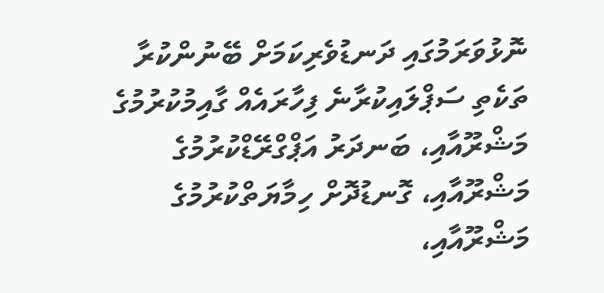ނޮޅުވަރަމުގައި ދަނޑުވެރިކަމަށް ބޭނުންކުރާ ތަކެތި ސަޕްލައިކުރާނެ ފިހާރައެއް ގާއިމުކުރުމުގެ މަޝްރޫއާއި، ބަނދަރު އަޕްގްރޭޑްކުރުމުގެ މަޝްރޫއާއި، ގޮނޑުދޮށް ހިމާޔަތްކުރުމުގެ މަޝްރޫއާއި،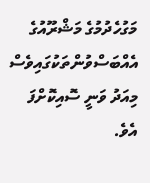މަގުހެދުމުގެ މަޝްރޫއުގެ އެއްބަސްވުންތަކުގައިވެސް މިއަދު ވަނީ ސޮއިކޮށްފަ އެވެ.